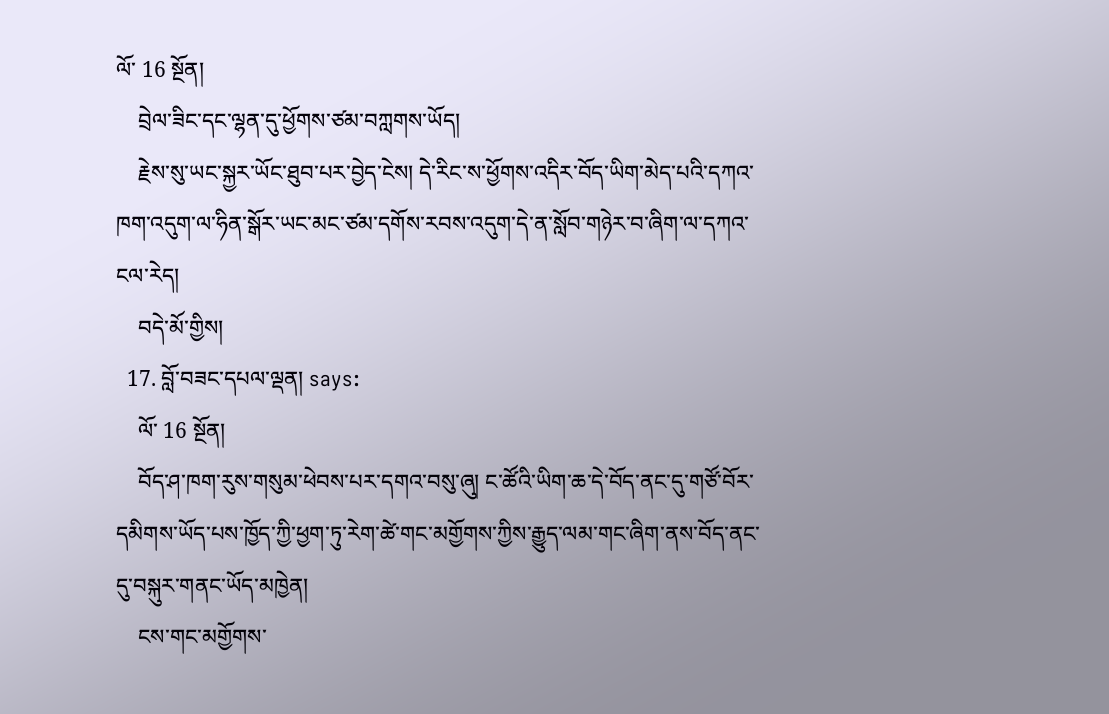ལོ་ 16 སྔོན།
    བྲེལ་ཟིང་དང་ལྷན་དུ་ཕྱོགས་ཙམ་བཀླགས་ཡོད།
    རྗེས་སུ་ཡང་སྐྱར་ཡོང་ཐུབ་པར་བྱེད་ངེས། དེ་རིང་ས་ཕྱོགས་འདིར་བོད་ཡིག་མེད་པའི་དཀའ་ཁག་འདུག་ལ་ཧིན་སྒོར་ཡང་མང་ཙམ་དགོས་རབས་འདུག་དེ་ན་སློབ་གཉེར་བ་ཞིག་ལ་དཀའ་ངལ་རེད།
    བདེ་མོ་གྱིས།
  17. བློ་བཟང་དཔལ་ལྡན། says:
    ལོ་ 16 སྔོན།
    བོད་ཤ་ཁག་རུས་གསུམ་ཕེབས་པར་དགའ་བསུ་ཞུ། ང་ཚོའི་ཡིག་ཆ་དེ་བོད་ནང་དུ་གཙོ་བོར་དམིགས་ཡོད་པས་ཁྱོད་ཀྱི་ཕྱག་ཏུ་རེག་ཚེ་གང་མགྱོགས་ཀྱིས་རྒྱུད་ལམ་གང་ཞིག་ནས་བོད་ནང་དུ་བསྐུར་གནང་ཡོད་མཁྱེན།
    ངས་གང་མགྱོགས་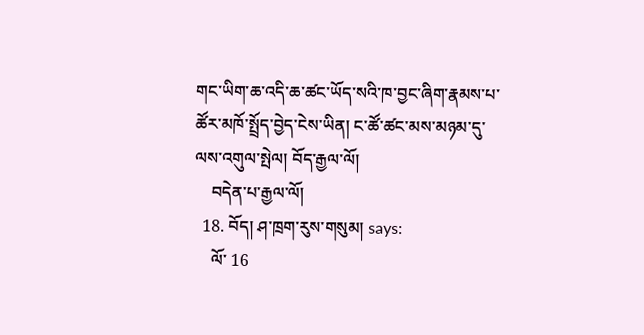གང་ཡིག་ཆ་འདི་ཆ་ཚང་ཡོད་སའི་ཁ་བྱང་ཞིག་རྣམས་པ་ཚོར་མཁོ་སྤྲོད་བྱེད་ངེས་ཡིན། ང་ཚོ་ཚང་མས་མཉམ་དུ་ལས་འགུལ་སྤེལ། བོད་རྒྱལ་ལོ།
    བདེན་པ་རྒྱལ་ལོ།
  18. བོད། ཤ་ཁྲག་རུས་གསུམ། says:
    ལོ་ 16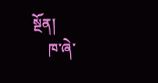སྔོན།
    ཁ་ཞེ་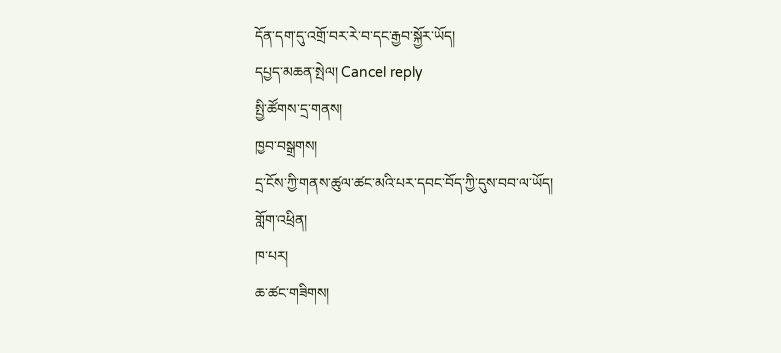དོན་དག་དུ་འགྲོ་བར་རེ་བ་དང་རྒྱབ་སྐྱོར་ཡོད།
དཔྱད་མཆན་སྤེལ། Cancel reply
སྤྱི་ཚོགས་དྲ་གནས།
ཁྱབ་བསྒྲགས།
དྲ་ངོས་ཀྱི་གནས་ཚུལ་ཚང་མའི་པར་དབང་བོད་ཀྱི་དུས་བབ་ལ་ཡོད།
གློག་འཕྲིན།
ཁ་པར།
ཆ་ཚང་གཟིགས།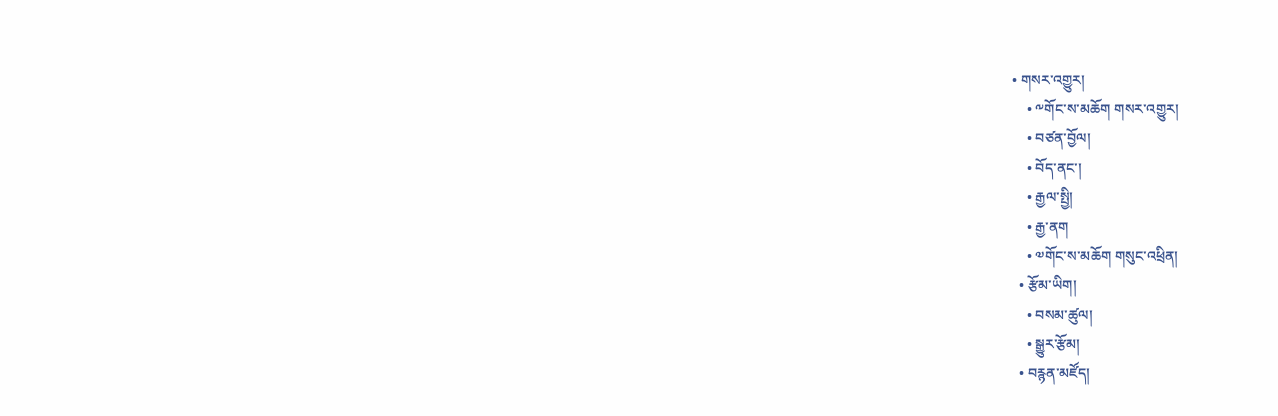• གསར་འགྱུར།
    • ༸གོང་ས་མཆོག གསར་འགྱུར།
    • བཙན་བྱོལ།
    • བོད་ནང་།
    • རྒྱལ་སྤྱི།
    • རྒྱ་ནག
    • ༧གོང་ས་མཆོག གསུང་འཕྲིན།
  • རྩོམ་ཡིག།
    • བསམ་ཚུལ།
    • སྒྱུར་རྩོམ།
  • བརྙན་མཛོད།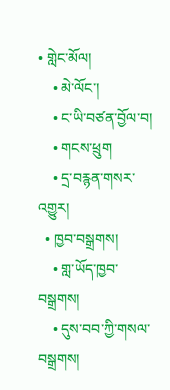• གླེང་མོལ།
    • མེ་ལོང་།
    • ང་ཡི་བཙན་བྱོལ་བ།
    • གངས་ཕྲུག
    • དྲ་བརྙན་གསར་འགྱུར།
  • ཁྱབ་བསྒྲགས།
    • གླ་ཡོད་ཁྱབ་བསྒྲགས།
    • དུས་བབ་ཀྱི་གསལ་བསྒྲགས།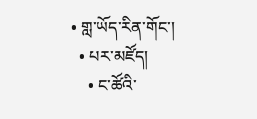• གླ་ཡོད་རིན་གོང་།
  • པར་མཛོད།
    • ང་ཚོའི་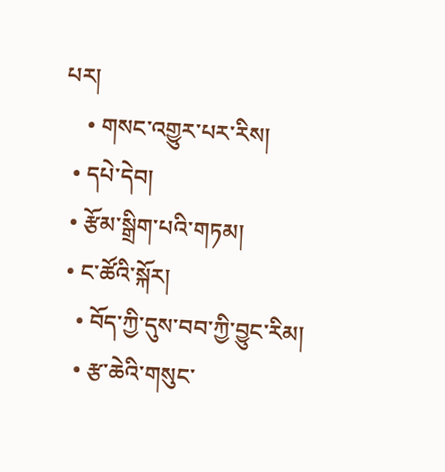པར།
    • གསང་འགྱུར་པར་རིས།
  • དཔེ་དེབ།
  • རྩོམ་སྒྲིག་པའི་གཏམ།
  • ང་ཚོའི་སྐོར།
    • བོད་ཀྱི་དུས་བབ་ཀྱི་བྱུང་རིམ།
    • རྩ་ཆེའི་གསུང་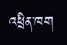འཕྲིན་ཁག